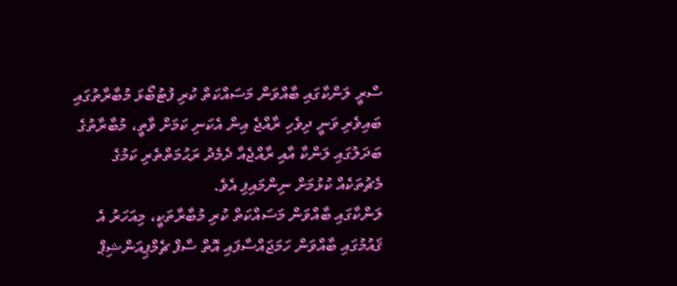ސްރީ ލަންކާގައި ބާއްވަން މަސައްކަތް ކުރި ފުޓުބޯޅަ މުބާރާތުގައި ބައިވެރި ވަނީ ދިވެހި ރާއްޖެ އިން އެކަނި ކަމަށް ވާތީ، މުބާރާތުގެ ބަދަލުގައި ލަންކާ އާއި ރާއްޖެއާ ދެމެދު ރަޙުމަތްތެރި ކަމުގެ މެޗުތަކެއް ކުޅުމަށް ނިންމައިފި އެވެ.
ލަންކާގައި ބާއްވަން މަސައްކަތް ކުރި މުބާރާތަކީ، މިއަހަރު އެ ޤައުމުގައި ބާއްވަން ހަމަޖައްސާފައި އޮތް ސާފް ޗެމްޕިއަންޝިޕް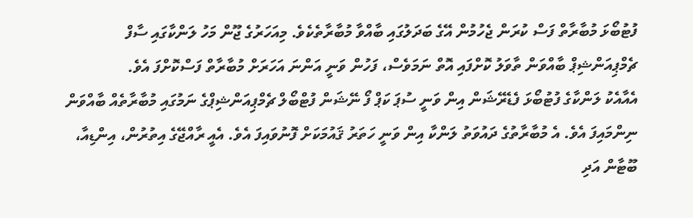ފުޓުބޯޅަ މުބާރާތް ފަސް ކުރަން ޖެހުމުން އޭގެ ބަދަލުގައި ބާއްވާ މުބާރާތެކެވެ. މިއަހަރުގެ ޖޫން މަހު ލަންކާގައި ސާފް ޗެމްޕިއަންޝިޕް ބާއްވަން ތާވަލު ކޮށްފައި އޮތް ނަމަވެސް، ފަހުން ވަނީ އަންނަ އަހަރަށް މުބާރާތް ފަސްކޮށްފަ އެވެ.
އެއާއެކު ލަންކާގެ ފުޓުބޯޅަ ފެޑެރޭޝަން އިން ވަނީ ސުޕަ ކަޕް ފޯ ނޭޝަން ފުޓްބޯލް ޗެމްޕިއަންޝިޕްގެ ނަމުގައި މުބާރާތެއް ބާއްވަން ނިންމައިފަ އެވެ. އެ މުބާރާތުގެ ދައުވަތު ލަންކާ އިން ވަނީ ހަތަރު ޤައުމަކަށް ފޮނުވައިފަ އެވެ. އެއީ ރާއްޖޭގެ އިތުރުން، އިންޑިއާ، ބޫޓާން އަދި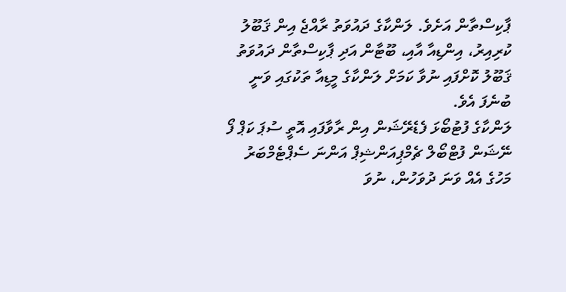ޕާކިސްތާން އަށެވެ. ލަންކާގެ ދައުވަތު ރާއްޖެ އިން ޤަބޫލު ކުރިއިރު، އިންޑިއާ އާއި، ބޫޓާން އަދި ޕާކިސްތާން ދައުވަތު ޤަބޫލު ކޮށްފައި ނުވާ ކަމަށް ލަންކާގެ މީޑިއާ ތަކުގައި ވަނީ ބުނެފަ އެވެ.
ލަންކާގެ ފުޓުބޯޅަ ފެޑެރޭޝަން އިން ރާވާފައި އޮތީ ސުޕަ ކަޕް ފޯ ނޭޝަން ފުޓްބޯލް ޗެމްޕިއަންޝިޕް އަންނަ ސެޕްޓެމްބަރު މަހުގެ އެއް ވަނަ ދުވަހުން، ނުވަ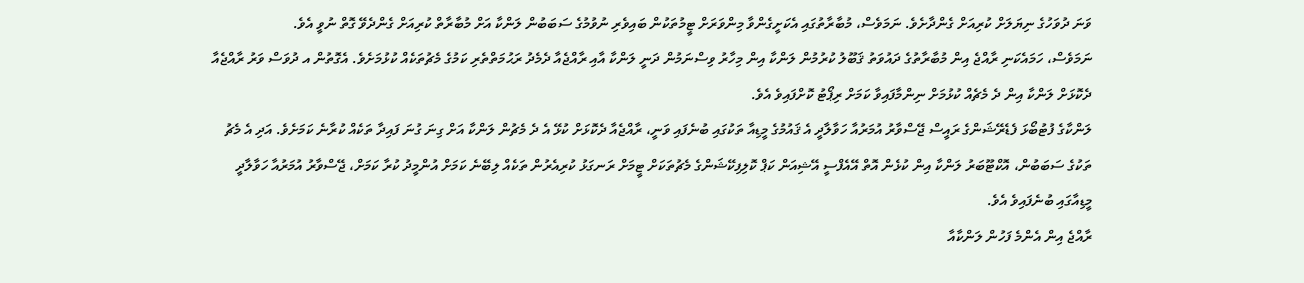ވަނަ ދުވަހުގެ ނިޔަލަށް ކުރިއަށް ގެންދާށެވެ. ނަމަވެސް، މުބާރާތުގައި އެކަށީގެންވާ މިންވަރަށް ޓީމުތަކުން ބައިވެރި ނުވުމުގެ ސަބަބުން ލަންކާ އަށް މުބާރާތް ކުރިއަށް ގެންދެވޭ ގޮތް ނުވީ އެވެ.
ނަމަވެސް، ހަމައެކަނި ރާއްޖެ އިން މުބާރާތުގެ ދައުވަތު ޤަބޫލު ކުރުމުން ލަންކާ އިން މިހާރު ވިސްނަމުން ދަނީ ލަންކާ އާއި ރާއްޖެއާ ދެމެދު ރަޙުމަތްތެރި ކަމުގެ މެޗުތަކެއް ކުޅުމަށެވެ. އެގޮތުން އ ދުވަސް ވަރު ރާއްޖެއާ ދެކޮޅަށް ލަންކާ އިން ދެ މެޗެއް ކުޅުމަށް ނިންމާފައިވާ ކަމަށް ރިޕޯޓު ކޮށްފައިވެ އެވެ.
ލަންކާގެ ފުޓުބޯޅަ ފެޑެރޭޝަންގެ ރައީސް ޖޭސްވާރު އުމަރުއާ ހަވާލާދީ އެ ޤައުމުގެ މީޑިއާ ތަކުގައި ބުނެފައި ވަނީ، ރާއްޖެއާ ދެކޮޅަށް ކުޅޭ އެ ދެ މެޗުން ލަންކާ އަށް ގިނަ ގުނަ ފައިދާ ތަކެއް ކުރާނެ ކަމަށެވެ. އަދި އެ މެޗު ތަކުގެ ސަބަބުން، އޮކްޓޫބަރު ލަންކާ އިން ކުޅެން އޮތް އޭއެފްސީ އޭޝިއަން ކަޕް ކޮލިފިކޭޝަންގެ މެޗުތަކަށް ޓީމަށް ރަނގަޅު ކުރިއެރުން ތަކެއް ލިބޭނެ ކަމަށް އުންމީދު ކުރާ ކަމަށް، ޖޭސްވާރު އުމަރުއާ ހަވާލާދީ މީޑިއާގައި ބުނެފައިވެ އެވެ.
ރާއްޖެ އިން އެންމެ ފަހުން ލަންކާއާ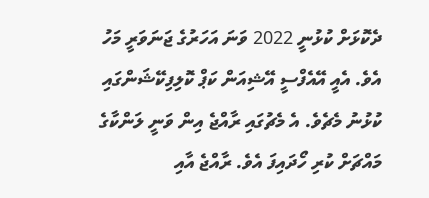ދެކޮޅަށް ކުޅުނީ 2022 ވަނަ އަހަރުގެ ޖަނަވަރީ މަހު އެވެ. އެއީ އޭއެފްސީ އޭޝިއަން ކަޕް ކޮލިފިކޭޝަންގައި ކުޅުނު މެޗެވެ. އެ މެޗުގައި ރާއްޖެ އިން ވަނީ ލަންކާގެ މައްޗަށް ކުރި ހޯދައިފަ އެވެ. ރާއްޖެ އާއި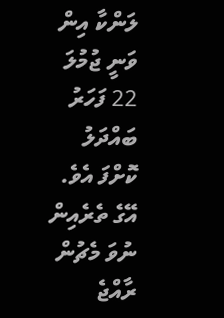ލަންކާ އިން ވަނީ ޖުމުލަ 22 ފަހަރު ބައްދަލު ކޮށްފަ އެވެ. އޭގެ ތެރެއިން ނުވަ މެޗުން ރާއްޖެ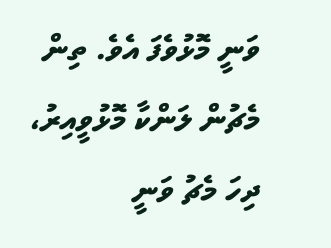ވަނީ މޮޅުވެފަ އެވެ. ތިން މެޗުން ލަންކާ މޮޅުވީއިރު، ދިހަ މެޗު ވަނީ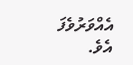އެއްވަރުވެފަ އެވެ.